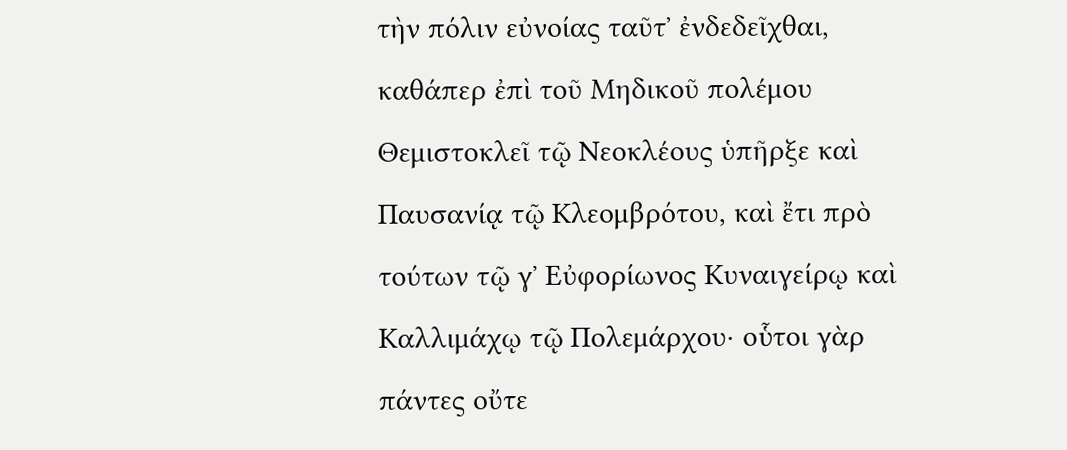τὴν πόλιν εὐνοίας ταῦτʼ ἐνδεδεῖχθαι, καθάπερ ἐπὶ τοῦ Μηδικοῦ πολέμου Θεμιστοκλεῖ τῷ Νεοκλέους ὑπῆρξε καὶ Παυσανίᾳ τῷ Κλεομβρότου, καὶ ἔτι πρὸ τούτων τῷ γʼ Εὐφορίωνος Κυναιγείρῳ καὶ Καλλιμάχῳ τῷ Πολεμάρχου· οὗτοι γὰρ πάντες οὔτε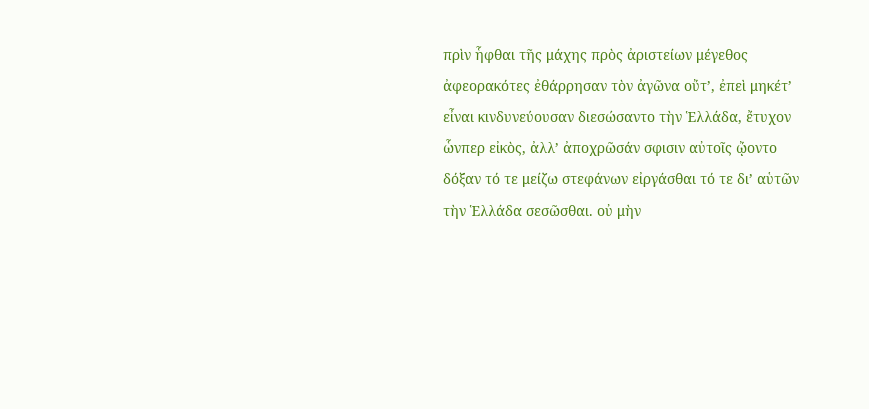πρὶν ἧφθαι τῆς μάχης πρὸς ἀριστείων μέγεθος ἀφεορακότες ἐθάρρησαν τὸν ἀγῶνα οὔτʼ, ἐπεὶ μηκέτʼ εἶναι κινδυνεύουσαν διεσώσαντο τὴν Ἑλλάδα, ἔτυχον ὧνπερ εἰκὸς, ἀλλʼ ἀποχρῶσάν σφισιν αὐτοῖς ᾤοντο δόξαν τό τε μείζω στεφάνων εἰργάσθαι τό τε διʼ αὑτῶν τὴν Ἑλλάδα σεσῶσθαι. οὐ μὴν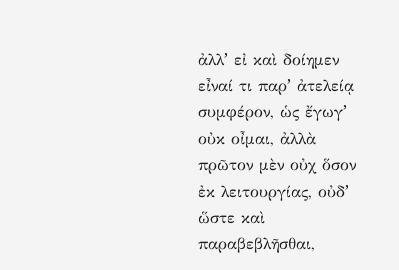ἀλλʼ εἰ καὶ δοίημεν εἶναί τι παρʼ ἀτελείᾳ συμφέρον, ὡς ἔγωγʼ οὐκ οἶμαι, ἀλλὰ πρῶτον μὲν οὐχ ὅσον ἐκ λειτουργίας, οὐδʼ ὥστε καὶ παραβεβλῆσθαι,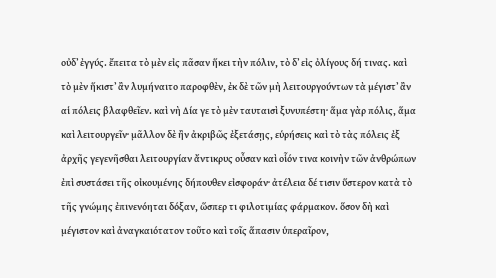οὐδʼ ἐγγύς. ἔπειτα τὸ μὲν εἰς πᾶσαν ἥκει τὴν πόλιν, τὸ δʼ εἰς ὀλίγους δή τινας. καὶ τὸ μὲν ἥκιστʼ ἂν λυμήναιτο παροφθὲν, ἐκ δὲ τῶν μὴ λειτουργούντων τὰ μέγιστʼ ἂν αἱ πόλεις βλαφθεῖεν. καὶ νὴ Δία γε τὸ μὲν ταυταισὶ ξυνυπέστη· ἅμα γὰρ πόλις, ἅμα καὶ λειτουργεῖν· μᾶλλον δὲ ἢν ἀκριβῶς ἐξετάσῃς, εὑρήσεις καὶ τὸ τὰς πόλεις ἐξ ἀρχῆς γεγενῆσθαι λειτουργίαν ἄντικρυς οὖσαν καὶ οἷόν τινα κοινὴν τῶν ἀνθρώπων ἐπὶ συστάσει τῆς οἰκουμένης δήπουθεν εἰσφοράν· ἀτέλεια δέ τισιν ὕστερον κατὰ τὸ τῆς γνώμης ἐπινενόηται δόξαν, ὥσπερ τι φιλοτιμίας φάρμακον. ὅσον δὴ καὶ μέγιστον καὶ ἀναγκαιότατον τοῦτο καὶ τοῖς ἅπασιν ὑπεραῖρον,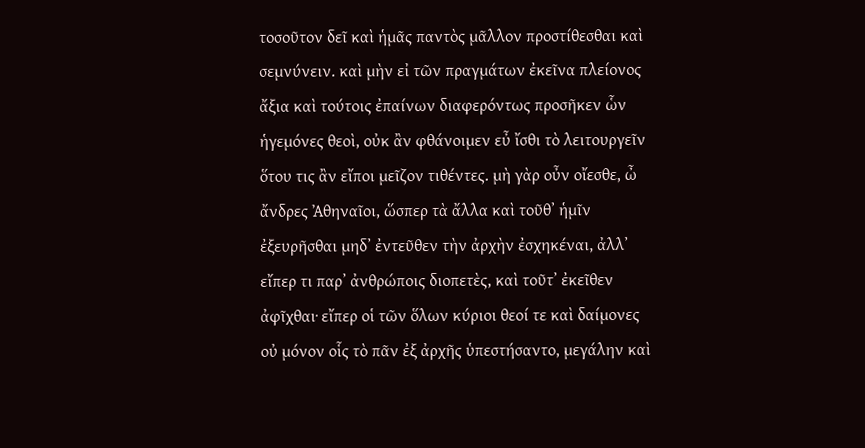τοσοῦτον δεῖ καὶ ἡμᾶς παντὸς μᾶλλον προστίθεσθαι καὶ σεμνύνειν. καὶ μὴν εἰ τῶν πραγμάτων ἐκεῖνα πλείονος ἄξια καὶ τούτοις ἐπαίνων διαφερόντως προσῆκεν ὧν ἡγεμόνες θεοὶ, οὐκ ἂν φθάνοιμεν εὖ ἴσθι τὸ λειτουργεῖν ὅτου τις ἂν εἴποι μεῖζον τιθέντες. μὴ γὰρ οὖν οἴεσθε, ὦ ἄνδρες Ἀθηναῖοι, ὥσπερ τὰ ἄλλα καὶ τοῦθʼ ἡμῖν ἐξευρῆσθαι μηδʼ ἐντεῦθεν τὴν ἀρχὴν ἐσχηκέναι, ἀλλʼ εἴπερ τι παρʼ ἀνθρώποις διοπετὲς, καὶ τοῦτʼ ἐκεῖθεν ἀφῖχθαι· εἴπερ οἱ τῶν ὅλων κύριοι θεοί τε καὶ δαίμονες οὐ μόνον οἷς τὸ πᾶν ἐξ ἀρχῆς ὑπεστήσαντο, μεγάλην καὶ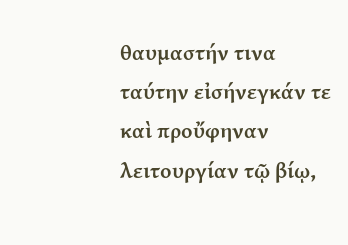θαυμαστήν τινα ταύτην εἰσήνεγκάν τε καὶ προὔφηναν λειτουργίαν τῷ βίῳ,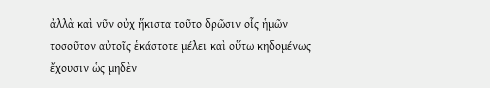ἀλλὰ καὶ νῦν οὐχ ἥκιστα τοῦτο δρῶσιν οἷς ἡμῶν τοσοῦτον αὐτοῖς ἑκάστοτε μέλει καὶ οὕτω κηδομένως ἔχουσιν ὡς μηδὲν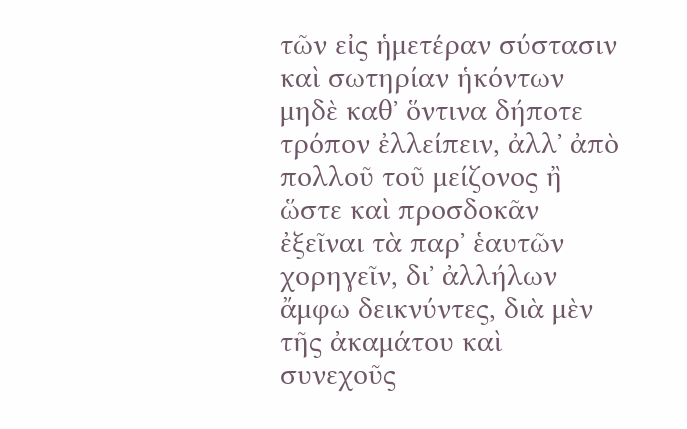τῶν εἰς ἡμετέραν σύστασιν καὶ σωτηρίαν ἡκόντων μηδὲ καθʼ ὅντινα δήποτε τρόπον ἐλλείπειν, ἀλλʼ ἀπὸ πολλοῦ τοῦ μείζονος ἢ ὥστε καὶ προσδοκᾶν ἐξεῖναι τὰ παρʼ ἑαυτῶν χορηγεῖν, διʼ ἀλλήλων ἄμφω δεικνύντες, διὰ μὲν τῆς ἀκαμάτου καὶ συνεχοῦς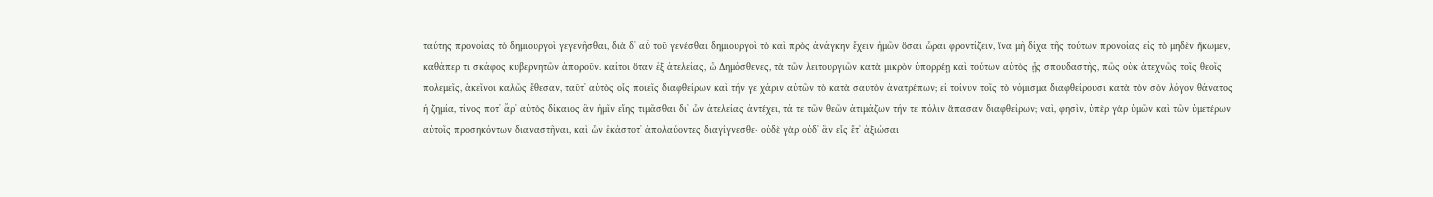ταύτης προνοίας τὸ δημιουργοὶ γεγενῆσθαι, διὰ δʼ αὖ τοῦ γενέσθαι δημιουργοὶ τὸ καὶ πρὸς ἀνάγκην ἔχειν ἡμῶν ὅσαι ὧραι φροντίζειν, ἵνα μὴ δίχα τῆς τούτων προνοίας εἰς τὸ μηδὲν ἥκωμεν, καθάπερ τι σκάφος κυβερνητῶν ἀποροῦν. καίτοι ὅταν ἐξ ἀτελείας, ὦ Δημόσθενες, τὰ τῶν λειτουργιῶν κατὰ μικρὸν ὑπορρέῃ καὶ τούτων αὐτὸς ᾖς σπουδαστὴς, πῶς οὐκ ἀτεχνῶς τοῖς θεοῖς πολεμεῖς, ἁκεῖνοι καλῶς ἔθεσαν, ταῦτʼ αὐτὸς οἷς ποιεῖς διαφθείρων καὶ τήν γε χάριν αὐτῶν τὸ κατὰ σαυτὸν ἀνατρέπων; εἰ τοίνυν τοῖς τὸ νόμισμα διαφθείρουσι κατὰ τὸν σὸν λόγον θάνατος ἡ ζημία, τίνος ποτʼ ἄρʼ αὐτὸς δίκαιος ἂν ἡμῖν εἴης τιμᾶσθαι διʼ ὧν ἀτελείας ἀντέχει, τά τε τῶν θεῶν ἀτιμάζων τήν τε πόλιν ἅπασαν διαφθείρων; ναὶ, φησὶν, ὑπὲρ γὰρ ὑμῶν καὶ τῶν ὑμετέρων αὐτοῖς προσηκόντων διαναστῆναι, καὶ ὧν ἑκάστοτʼ ἀπολαύοντες διαγίγνεσθε· οὐδὲ γὰρ οὐδʼ ἂν εἷς ἔτʼ ἀξιώσαι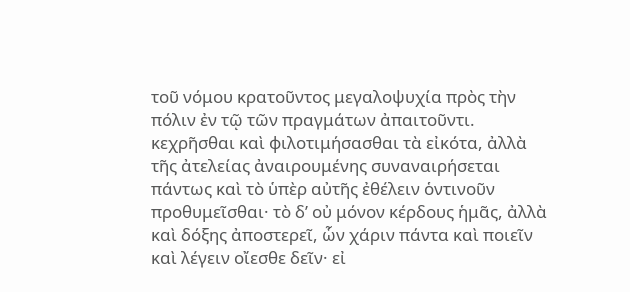τοῦ νόμου κρατοῦντος μεγαλοψυχία πρὸς τὴν πόλιν ἐν τῷ τῶν πραγμάτων ἀπαιτοῦντι. κεχρῆσθαι καὶ φιλοτιμήσασθαι τὰ εἰκότα, ἀλλὰ τῆς ἀτελείας ἀναιρουμένης συναναιρήσεται πάντως καὶ τὸ ὑπὲρ αὐτῆς ἐθέλειν ὁντινοῦν προθυμεῖσθαι· τὸ δʼ οὐ μόνον κέρδους ἡμᾶς, ἀλλὰ καὶ δόξης ἀποστερεῖ, ὧν χάριν πάντα καὶ ποιεῖν καὶ λέγειν οἴεσθε δεῖν· εἰ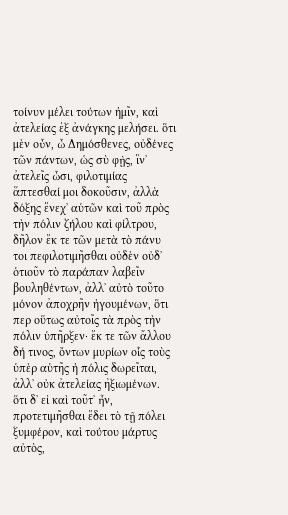τοίνυν μέλει τούτων ἡμῖν, καὶ ἀτελείας ἐξ ἀνάγκης μελήσει. ὅτι μὲν οὖν, ὦ Δημόσθενες, οὐδένες τῶν πάντων, ὡς σὺ φῂς, ἵνʼ ἀτελεῖς ὦσι, φιλοτιμίας ἅπτεσθαί μοι δοκοῦσιν, ἀλλὰ δόξης ἕνεχʼ αὑτῶν καὶ τοῦ πρὸς τὴν πόλιν ζήλου καὶ φίλτρου, δῆλον ἔκ τε τῶν μετὰ τὸ πάνυ τοι πεφιλοτιμῆσθαι οὐδὲν οὐδʼ ὁτιοῦν τὸ παράπαν λαβεῖν βουληθέντων, ἀλλʼ αὐτὸ τοῦτο μόνον ἀποχρῆν ἡγουμένων, ὅτι περ οὕτως αὐτοῖς τὰ πρὸς τὴν πόλιν ὑπῆρξεν· ἔκ τε τῶν ἄλλου δή τινος, ὄντων μυρίων οἷς τοὺς ὑπὲρ αὑτῆς ἡ πόλις δωρεῖται, ἀλλʼ οὐκ ἀτελείας ἠξιωμένων. ὅτι δʼ εἰ καὶ τοῦτʼ ἦν, προτετιμῆσθαι ἔδει τὸ τῇ πόλει ξυμφέρον, καὶ τούτου μάρτυς αὐτὸς,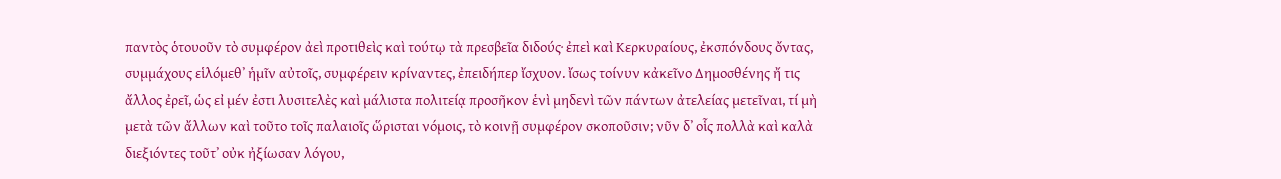παντὸς ὁτουοῦν τὸ συμφέρον ἀεὶ προτιθεὶς καὶ τούτῳ τὰ πρεσβεῖα διδούς· ἐπεὶ καὶ Κερκυραίους, ἐκσπόνδους ὄντας, συμμάχους εἱλόμεθʼ ἡμῖν αὐτοῖς, συμφέρειν κρίναντες, ἐπειδήπερ ἴσχυον. ἴσως τοίνυν κἀκεῖνο Δημοσθένης ἤ τις ἄλλος ἐρεῖ, ὡς εἰ μέν ἐστι λυσιτελὲς καὶ μάλιστα πολιτείᾳ προσῆκον ἑνὶ μηδενὶ τῶν πάντων ἀτελείας μετεῖναι, τί μὴ μετὰ τῶν ἄλλων καὶ τοῦτο τοῖς παλαιοῖς ὥρισται νόμοις, τὸ κοινῇ συμφέρον σκοποῦσιν; νῦν δʼ οἷς πολλὰ καὶ καλὰ διεξιόντες τοῦτʼ οὐκ ἠξίωσαν λόγου,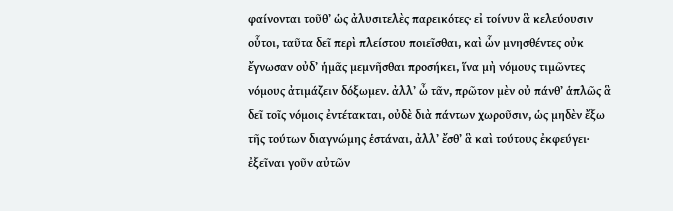φαίνονται τοῦθʼ ὡς ἀλυσιτελὲς παρεικότες· εἰ τοίνυν ἃ κελεύουσιν οὗτοι, ταῦτα δεῖ περὶ πλείστου ποιεῖσθαι, καὶ ὧν μνησθέντες οὐκ ἔγνωσαν οὐδʼ ἡμᾶς μεμνῆσθαι προσήκει, ἵνα μὴ νόμους τιμῶντες νόμους ἀτιμάζειν δόξωμεν. ἀλλʼ ὦ τᾶν, πρῶτον μὲν οὐ πάνθʼ ἁπλῶς ἃ δεῖ τοῖς νόμοις ἐντέτακται, οὐδὲ διὰ πάντων χωροῦσιν, ὡς μηδὲν ἔξω τῆς τούτων διαγνώμης ἑστάναι, ἀλλʼ ἔσθʼ ἃ καὶ τούτους ἐκφεύγει· ἐξεῖναι γοῦν αὐτῶν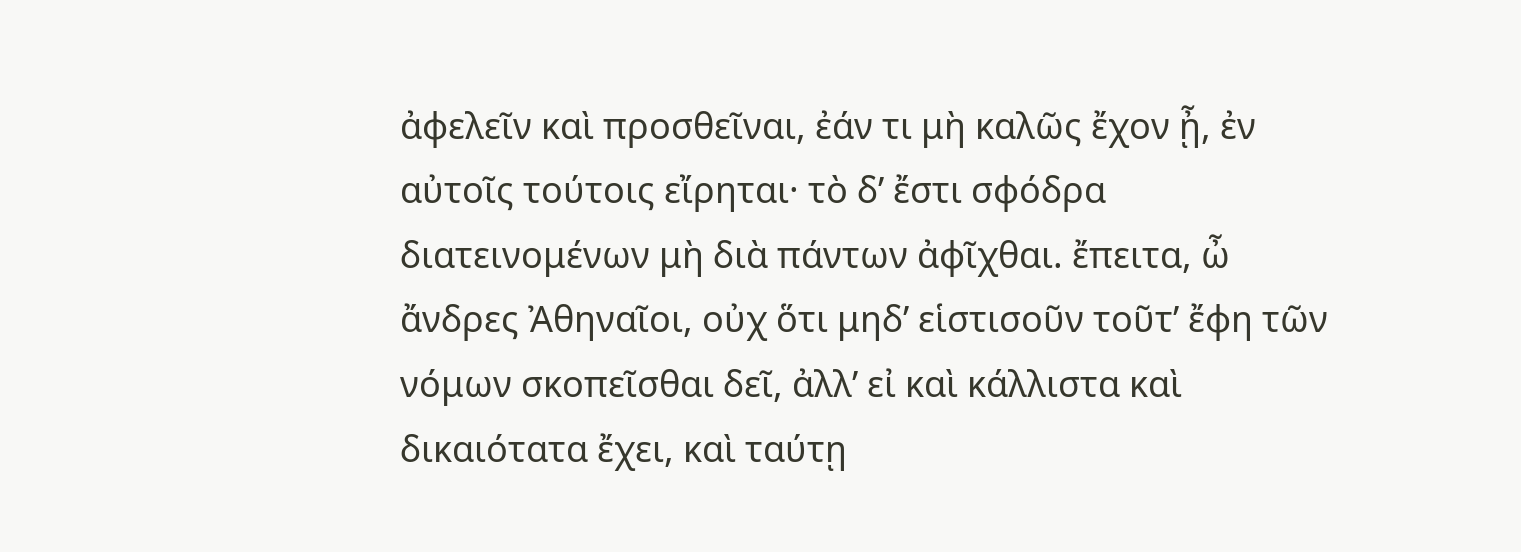ἀφελεῖν καὶ προσθεῖναι, ἐάν τι μὴ καλῶς ἔχον ᾖ, ἐν αὐτοῖς τούτοις εἴρηται· τὸ δʼ ἔστι σφόδρα διατεινομένων μὴ διὰ πάντων ἀφῖχθαι. ἔπειτα, ὦ ἄνδρες Ἀθηναῖοι, οὐχ ὅτι μηδʼ εἱστισοῦν τοῦτʼ ἔφη τῶν νόμων σκοπεῖσθαι δεῖ, ἀλλʼ εἰ καὶ κάλλιστα καὶ δικαιότατα ἔχει, καὶ ταύτῃ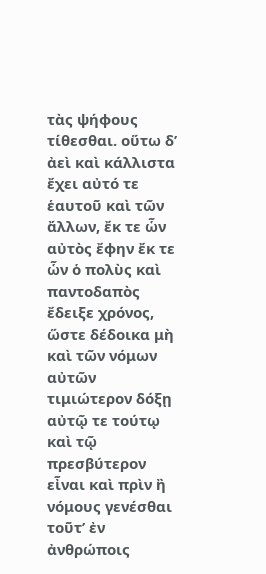τὰς ψήφους τίθεσθαι. οὕτω δʼ ἀεὶ καὶ κάλλιστα ἔχει αὐτό τε ἑαυτοῦ καὶ τῶν ἄλλων, ἔκ τε ὧν αὐτὸς ἔφην ἔκ τε ὧν ὁ πολὺς καὶ παντοδαπὸς ἔδειξε χρόνος, ὥστε δέδοικα μὴ καὶ τῶν νόμων αὐτῶν τιμιώτερον δόξῃ αὐτῷ τε τούτῳ καὶ τῷ πρεσβύτερον εἶναι καὶ πρὶν ἢ νόμους γενέσθαι τοῦτʼ ἐν ἀνθρώποις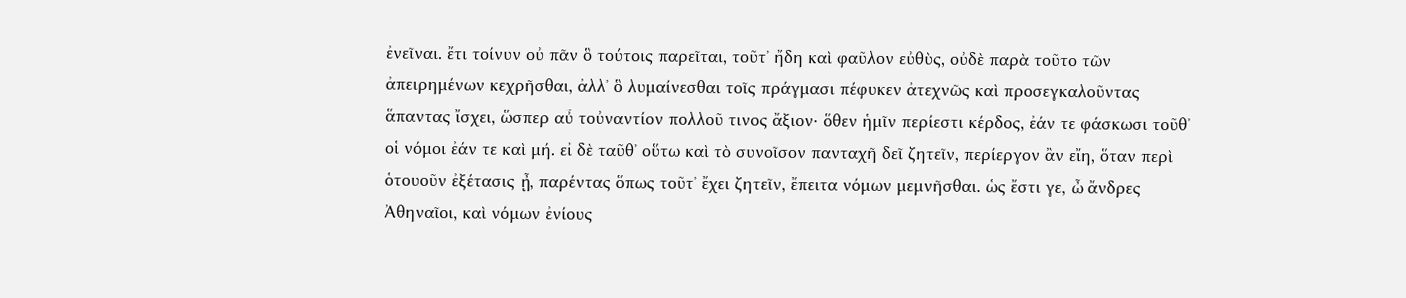ἐνεῖναι. ἔτι τοίνυν οὐ πᾶν ὃ τούτοις παρεῖται, τοῦτʼ ἤδη καὶ φαῦλον εὐθὺς, οὐδὲ παρὰ τοῦτο τῶν ἀπειρημένων κεχρῆσθαι, ἀλλʼ ὃ λυμαίνεσθαι τοῖς πράγμασι πέφυκεν ἀτεχνῶς καὶ προσεγκαλοῦντας ἅπαντας ἴσχει, ὥσπερ αὖ τοὐναντίον πολλοῦ τινος ἄξιον· ὅθεν ἡμῖν περίεστι κέρδος, ἐάν τε φάσκωσι τοῦθʼ οἱ νόμοι ἐάν τε καὶ μή. εἰ δὲ ταῦθʼ οὕτω καὶ τὸ συνοῖσον πανταχῆ δεῖ ζητεῖν, περίεργον ἂν εἴη, ὅταν περὶ ὁτουοῦν ἐξέτασις ᾖ, παρέντας ὅπως τοῦτʼ ἔχει ζητεῖν, ἔπειτα νόμων μεμνῆσθαι. ὡς ἔστι γε, ὦ ἄνδρες Ἀθηναῖοι, καὶ νόμων ἐνίους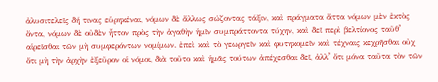ἀλυσιτελεῖς δή τινας εὑρηκέναι, νόμων δὲ ἄλλως σώζοντας τάξιν, καὶ πράγματα ἄττα νόμων μὲν ἐκτὸς ὄντα, νόμων δὲ οὐδὲν ἧττον πρὸς τὴν ἀγαθὴν ἡμῖν συμπράττοντα τύχην, καὶ δεῖ περὶ βελτίονος ταῦθʼ αἱρεῖσθαι τῶν μὴ συμφερόντων νομίμων. ἐπεὶ καὶ τὸ γεωργεῖν καὶ φυτηκομεῖν καὶ τέχναις κεχρῆσθαι οὐχ ὅτι μὴ τὴν ἀρχὴν ἐξεῦρον οἱ νόμοι, διὰ τοῦτο καὶ ἡμᾶς τούτων ἀπέχεσθαι δεῖ, ἀλλʼ ὅτι μόνα ταῦτα τὸν τῶν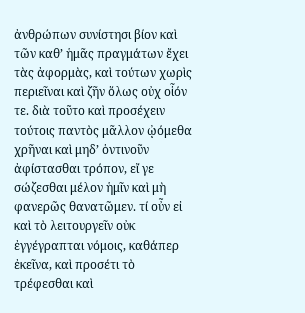ἀνθρώπων συνίστησι βίον καὶ τῶν καθʼ ἡμᾶς πραγμάτων ἔχει τὰς ἀφορμὰς, καὶ τούτων χωρὶς περιεῖναι καὶ ζῆν ὅλως οὐχ οἷόν τε. διὰ τοῦτο καὶ προσέχειν τούτοις παντὸς μᾶλλον ᾠόμεθα χρῆναι καὶ μηδʼ ὁντινοῦν ἀφίστασθαι τρόπον, εἴ γε σώζεσθαι μέλον ἡμῖν καὶ μὴ φανερῶς θανατῶμεν. τί οὖν εἰ καὶ τὸ λειτουργεῖν οὐκ ἐγγέγραπται νόμοις, καθάπερ ἐκεῖνα, καὶ προσέτι τὸ τρέφεσθαι καὶ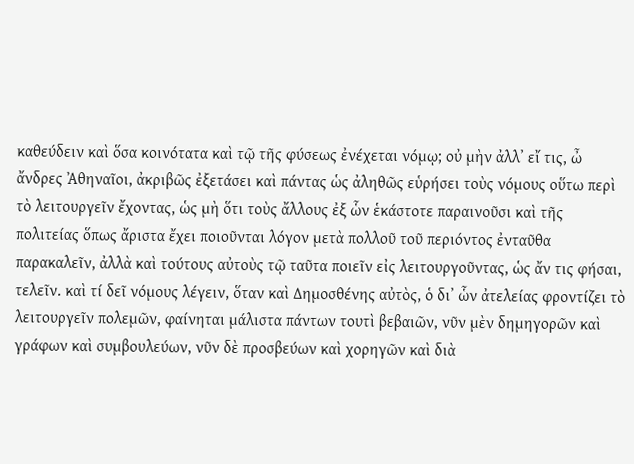καθεύδειν καὶ ὅσα κοινότατα καὶ τῷ τῆς φύσεως ἐνέχεται νόμῳ; οὐ μὴν ἀλλʼ εἴ τις, ὦ ἄνδρες Ἀθηναῖοι, ἀκριβῶς ἐξετάσει καὶ πάντας ὡς ἀληθῶς εὑρήσει τοὺς νόμους οὕτω περὶ τὸ λειτουργεῖν ἔχοντας, ὡς μὴ ὅτι τοὺς ἄλλους ἐξ ὧν ἑκάστοτε παραινοῦσι καὶ τῆς πολιτείας ὅπως ἄριστα ἔχει ποιοῦνται λόγον μετὰ πολλοῦ τοῦ περιόντος ἐνταῦθα παρακαλεῖν, ἀλλὰ καὶ τούτους αὐτοὺς τῷ ταῦτα ποιεῖν εἰς λειτουργοῦντας, ὡς ἄν τις φήσαι, τελεῖν. καὶ τί δεῖ νόμους λέγειν, ὅταν καὶ Δημοσθένης αὐτὸς, ὁ διʼ ὧν ἀτελείας φροντίζει τὸ λειτουργεῖν πολεμῶν, φαίνηται μάλιστα πάντων τουτὶ βεβαιῶν, νῦν μὲν δημηγορῶν καὶ γράφων καὶ συμβουλεύων, νῦν δὲ προσβεύων καὶ χορηγῶν καὶ διὰ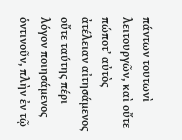πάντων τουτωνὶ λειτουργῶν, καὶ οὔτε πώποτʼ αὐτὸς ἀτέλειαν αἰτησάμενος οὔτε ταύτης πέρι λόγον ποιησάμενος ὁντινοῦν, πλὴν ἐν τῷ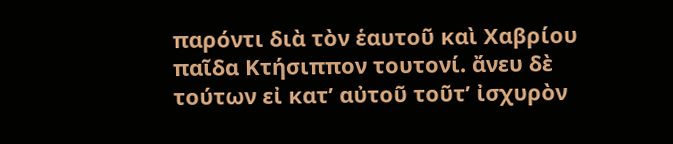παρόντι διὰ τὸν ἑαυτοῦ καὶ Χαβρίου παῖδα Κτήσιππον τουτονί. ἄνευ δὲ τούτων εἰ κατʼ αὐτοῦ τοῦτʼ ἰσχυρὸν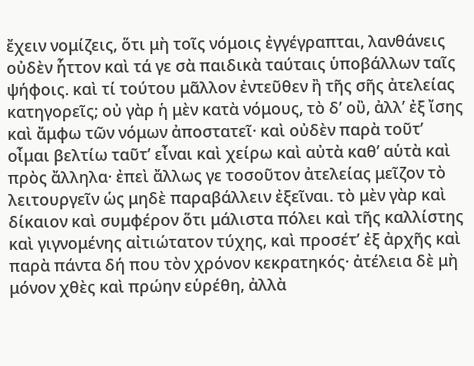ἔχειν νομίζεις, ὅτι μὴ τοῖς νόμοις ἐγγέγραπται, λανθάνεις οὐδὲν ἧττον καὶ τά γε σὰ παιδικὰ ταύταις ὑποβάλλων ταῖς ψήφοις. καὶ τί τούτου μᾶλλον ἐντεῦθεν ἢ τῆς σῆς ἀτελείας κατηγορεῖς; οὐ γὰρ ἡ μὲν κατὰ νόμους, τὸ δʼ οὒ, ἀλλʼ ἐξ ἴσης καὶ ἄμφω τῶν νόμων ἀποστατεῖ· καὶ οὐδὲν παρὰ τοῦτʼ οἶμαι βελτίω ταῦτʼ εἶναι καὶ χείρω καὶ αὐτὰ καθʼ αὑτὰ καὶ πρὸς ἄλληλα· ἐπεὶ ἄλλως γε τοσοῦτον ἀτελείας μεῖζον τὸ λειτουργεῖν ὡς μηδὲ παραβάλλειν ἐξεῖναι. τὸ μὲν γὰρ καὶ δίκαιον καὶ συμφέρον ὅτι μάλιστα πόλει καὶ τῆς καλλίστης καὶ γιγνομένης αἰτιώτατον τύχης, καὶ προσέτʼ ἐξ ἀρχῆς καὶ παρὰ πάντα δή που τὸν χρόνον κεκρατηκός· ἀτέλεια δὲ μὴ μόνον χθὲς καὶ πρώην εὑρέθη, ἀλλὰ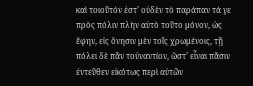καὶ τοιοῦτόν ἐστʼ οὐδὲν τὸ παράπαν τά γε πρὸς πόλιν πλὴν αὐτὸ τοῦτο μόνον, ὡς ἔφην, εἰς ὄνησιν μὲν τοῖς χρωμένοις, τῇ πόλει δὲ πᾶν τοὐναντίον, ὥστʼ εἶναι πᾶσιν ἐντεῦθεν εἰκότως περὶ αὐτῶν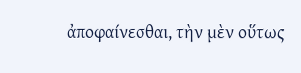ἀποφαίνεσθαι, τὴν μὲν οὕτως